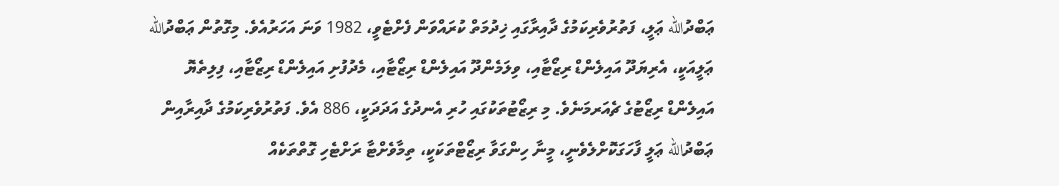ޢަބްދުالله ޢަލީ، ފަތުރުވެރިކަމުގެ ދާއިރާގައި ޚިދުމަތް ކުރައްވަން ފެށްޓެވީ، 1982 ވަނަ އަހަރުއެވެ. މިގޮތުން ޢަބްދުالله ޢަލީއަކީ، އެރިޔަދޫ އައިލެންޑް ރިޒޯޓާއި، ވިލަމެންދޫ އައިލެންޑް ރިޒޯޓާއި، މެދުފުށި އައިލެންޑް ރިޒޯޓާއި، ފިލިތެޔޮ އައިލެންޑް ރިޒޯޓުގެ ޗެއަރމަނެވެ. މި ރިޒޯޓުތަކުގައި ހުރި އެނދުގެ އަދަދަކީ، 886 އެވެ. ފަތުރުވެރިކަމުގެ ދާއިރާއިން ޢަބްދުالله ޢަލީ ފާހަގަކޮށްލެވެނީ، މީނާ ހިންގަވާ ރިޒޯޓްތަކަކީ، ތިމާވެށްޓާ ރަށްޓެހި ގޮތްތަކެއް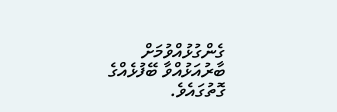ގެންގުޅުއްވުމަށް ބާރުއަޅުއްވާ ބޭފުޅެއްގެ ގޮތުގައެވެ.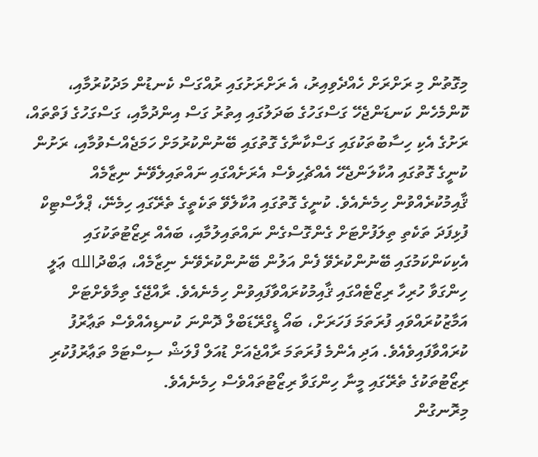މިގޮތުން މި ރަށްރަށް ހެއްދެވިއިރު، އެ ރަށްރަށުގައި ރުއްގަސް ކެނޑުން މަދުކުރުމާއި، ކޮންމެހެން ކަނޑަންޖެހޭ ގަސްގަހުގެ ބަދަލުގައި އިތުރު ގަސް އިންދުމާއި، ގަސްގަހުގެ ފަތްތައް، ރަށުގެ އެކި ހިސާބުތަކުގައި ގަސްކާނާގެ ގޮތުގައި ބޭނުންކުރުމަށް ހަމަޖެއްސެވުމާއި، ރަށުން ކުނީގެ ގޮތުގައި އުކާލަންޖެހޭ އެއްޗެހިވެސް އެރަށެއްގައި ނައްތައިލެވޭނެ ނިޒާމެއް ޤާއިމުކުރެއްވުން ހިމެނެއެވެ. ކުނީގެ ގޮތުގައި އުކާލެވޭ ތަކެތީގެ ތެރޭގައި ހިމެނޭ، ޕްލާސްޓިކް ފުޅިފަދަ ތަކެތި ތިލަފުށްޓަށް ގެންގޮސްގެން ނައްތައިލުމާއި، ބައެއް ރިޒޯޓުތަކުގައި އެކިކަންކަމުގައި ބޭނުންކުރެވޭ ފެން އަލުން ބޭނުންކުރެވޭނެ ނިޒާމެއް، ޢަބްދުالله ޢަލީ ހިންގަވާ ހުރިހާ ރިޒޯޓެއްގައި ޤާއިމުކުރައްވާފައިވުން ހިމެނެއެވެ. ރާއްޖޭގެ ތިމާވެށްޓަށް އަމާޒުކުރައްވައި ފުރަތަމަ ފަހަރަށް، ބައޯ ޑީގްރޭޑަބްލް ދޮންނަ ކުނޑިއެއްވެސް ތަޢާރުފު ކުރައްވާފައިވެއެވެ. އަދި އެންމެ ފުރަތަމަ ރާއްޖެއަށް ޑުއަލް ފްލަޝް ސިސްޓަމް ތަޢާރުފުކުރި ރިޒޯޓުތަކުގެ ތެރޭގައި މީނާ ހިންގަވާ ރިޒޯޓުތައްވެސް ހިމެނެއެވެ.
މިރޮނގުން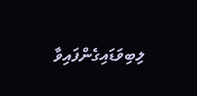ލިބިވަޑައިގެންފައިވާ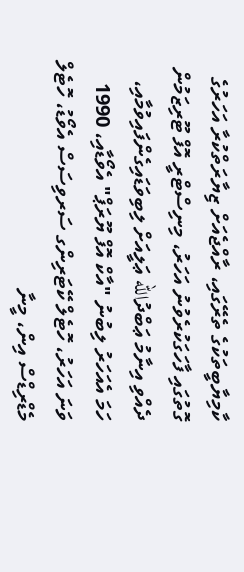ކާމިޔާބީތަކުގެ ތެރޭގައި، ރާއްޖެއަށް ޒިޔާރަތްކުރާ އަހަރުގެ ގޮތުގައި ފާހަގަކުރެވުނު އަހަރު، މިނިސްޓްރީ އޮފް ޓޫރިޒަމުން ދެއްވި އިނާމު ޢަބްދުالله ޢަލީއަށް ލިބިވަޑައިގެންފައިވުމާއި، ހަމަ އެއަހަރު ލިބުނު "އާކް އޮފް ޔޫރަޕް" އެވޯޑާއި، 1990 ވަނަ އަހަރު، ހޮޓެލް ކޭޓަރިންގ ސަރވިސަސް އެވޯޑު، ހޮޓެލް މެޑްރިޑްސް އިން، މީނާ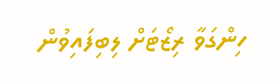ހިންގަވާ ރިޒޯޓަށް ލިބިފައިވުން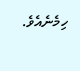ހިމެނެއެވެ.